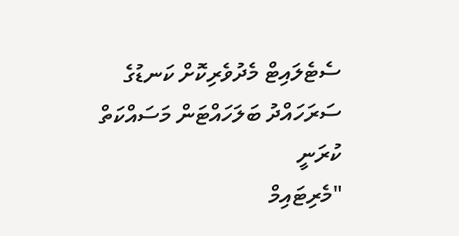ސެޓެލައިޓް މެދުވެރިކޮށް ކަނޑުގެ ސަރަހައްދު ބަލަހައްޓަން މަސައްކަތް ކުރަނީ
"މެރިޓައިމް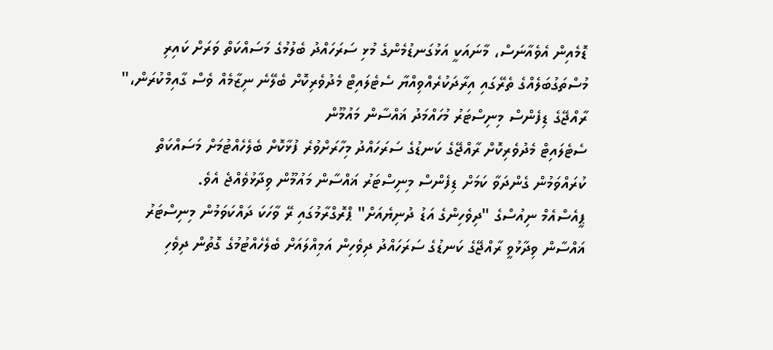ޑޮމެއިން އެވެއާނަސް، މާނައަކީ އަޅުގަނޑުމެންގެ މުޅި ސަރަހައްދު ބެލުމުގެ މަސައްކަތް ވަރަށް ކައިރި މުސްތަގުބަލެއްގެ ތެރޭގައި އިރާދަކުރެއްވިއްޔާ ސެޓެލައިޓް މެދުވެރިކޮށް ބެލޭނެ ނިޒާމެއް ވެސް ގާއިމްކުރަން،"
ރާއްޖޭގެ ޑިފެންސް މިނިސްޓަރު މުހައްމަދު ޣައްސާން މައުމޫން
ސެޓެލައިޓް މެދުވެރިކޮށް ރާއްޖޭގެ ކަނޑުގެ ސަރަހައްދު މިހާރަށްވުރެ ފުޅާކޮށް ބެލެހެއްޓުމަށް މަސައްކަތް ކުރައްވަމުން ގެންދަވާ ކަމަށް ޑިފެންސް މިނިސްޓަރު ޣައްސާން މައުމޫން ވިދާޅުވެއްޖެ އެވެ.
ޕީއެސްއެމް ނިއުސްގެ "ދިވެހިންގެ އަޑު ދުނިޔެއަށް" ޕްރޮގްރާމުގައި ރޭ ވާހަކަ ދައްކަވަމުން މިނިސްޓަރު ޣައްސާން ވިދާޅުވީ ރާއްޖޭގެ ކަނޑުގެ ސަރަހައްދު ދިވެހިން އަމިއްލައަށް ބެލެހެއްޓުމުގެ ގޮތުން ދިވެހި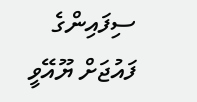ސިފައިންގެ ފައުޖަށް ޔޫއޭވީ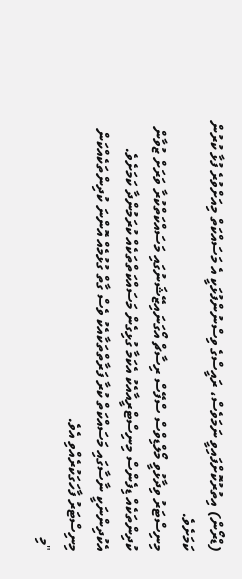(ޑްރޯން) އިތުރުކޮށްފައިވީ ނަމަވެސް، ރައީސްގެ ވިސްނުންފުޅަކީ އެ މަސައްކަތް މިއަށްވުރެ ފުޅާ ކުރުން ކަމަށެވެ.
މިނިސްޓަރު ވިދާޅުވީ މޯލްޑިވްސް ސްފޭސް ރިސާޗް އޯގަނައިޒޭޝަނުގައި މަސައްކަތްކުރާ ވަރަށް ޒުވާން ކުދިންތަކެއް ޑިފެންސް މިނިސްޓްރީއާއެކު އެކަމާ ގުޅިގެން މަސައްކަތްތަކެއް ކުރަމުންދާ ކަމަށެވެ. އެކުދިންނަކީ ނާސާގައި މަސައްކަތް ކުރާ ފަރާތްތަކާއެކު ވެސް ގާތް ގުޅުމެއް އޮންނަ ކުދިންތަކެއްކަން މިނިސްޓަރު ފާހަގަކުރެއްވި އެވެ.
"މި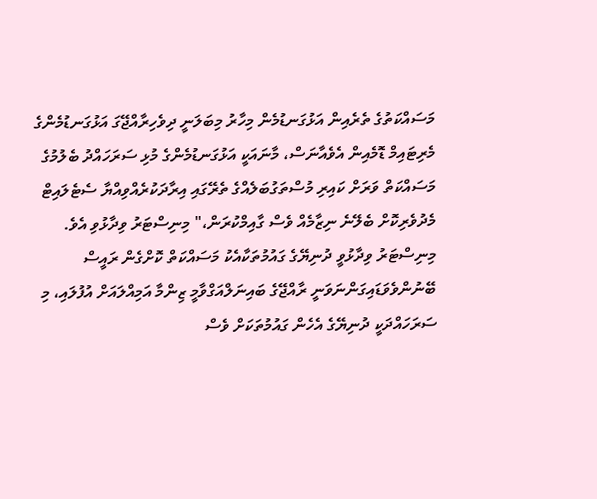މަސައްކަތުގެ ތެރެއިން އަޅުގަނޑުމެން މިހާރު މިބަލަނީ ދިވެހިރާއްޖޭގަ އަޅުގަނޑުމެންގެ މެރިޓައިމް ޑޮމެއިން އެވެއާނަސް، މާނައަކީ އަޅުގަނޑުމެންގެ މުޅި ސަރަހައްދު ބެލުމުގެ މަސައްކަތް ވަރަށް ކައިރި މުސްތަގުބަލެއްގެ ތެރޭގައި އިރާދަކުރެއްވިއްޔާ ސެޓެލައިޓް މެދުވެރިކޮށް ބެލޭނެ ނިޒާމެއް ވެސް ގާއިމްކުރަން،" މިނިސްޓަރު ވިދާޅުވި އެވެ.
މިނިސްޓަރު ވިދާޅުވީ ދުނިޔޭގެ ގައުމުތަކާއެކު މަސައްކަތް ކޮށްގެން ރައީސް ބޭނުންވެވަޑައިގަންނަވަނީ ރާއްޖޭގެ ބައިނަލްއަގްވާމީ ޒިންމާ އަމިއްލައަށް އުފުލައި، މި ސަރަހައްދަކީ ދުނިޔޭގެ އެހެން ގައުމުތަކަށް ވެސް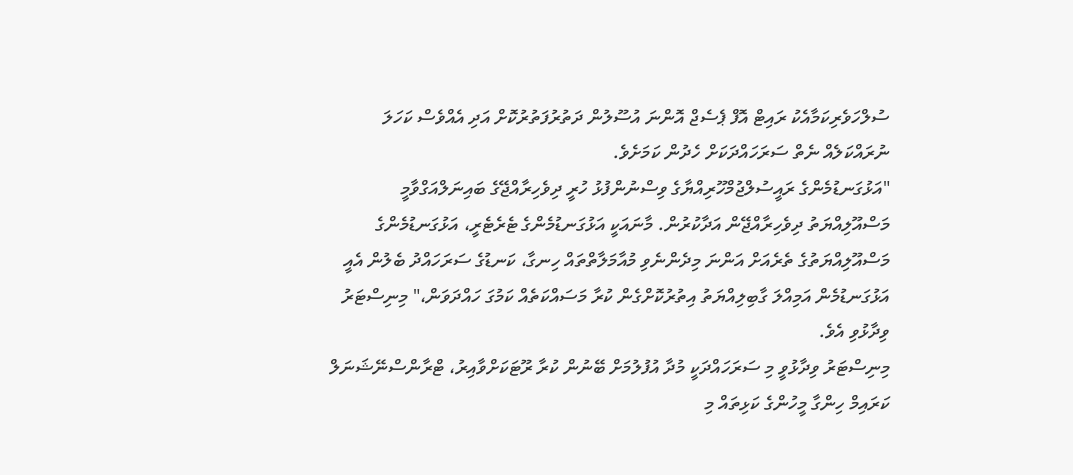ސުލްހަވެރިކަމާއެކު ރައިޓް އޮފް ޕެސެޖް އޮންނަ އުސޫލުން ދަތުރުފަތުރުކޮށް އަދި އެއްވެސް ކަހަލަ ނުރައްކަލެއް ނެތް ސަރަހައްދަކަށް ހެދުން ކަމަށެވެ.
"އަޅުގަނޑުމެންގެ ރައީސުލްޖުމްހޫރިއްޔާގެ ވިސްނުންފުޅު ހުރީ ދިވެހިރާއްޖޭގެ ބައިނަލްއަގްވާމީ މަސްއޫލިއްޔަތު ދިވެހިރާއްޖޭން އަދާކުރުން. މާނައަކީ އަޅުގަނޑުމެންގެ ޓެރެޓެރީ، އަޅުގަނޑުމެންގެ މަސްއޫލިއްޔަތުގެ ތެރެއަށް އަންނަ މިދެންނެވި މުއާމަލާތްތައް ހިނގާ، ކަނޑުގެ ސަރަހައްދު ބެލުން އެއީ އަޅުގަނޑުމެން އަމިއްލަ ގާބިލިއްޔަތު އިތުރުކޮށްގެން ކުރާ މަސައްކަތެއް ކަމުގަ ހައްދަވަން،" މިނިސްޓަރު ވިދާޅުވި އެވެ.
މިނިސްޓަރު ވިދާޅުވީ މި ސަރަހައްދަކީ މުދާ އުފުލުމަށް ބޭނުން ކުރާ ރޫޓަކަށްވާއިރު، ޓްރާންސްނޭޝަނަލް ކަރައިމް ހިންގާ މީހުންގެ ކަޅިތައް މި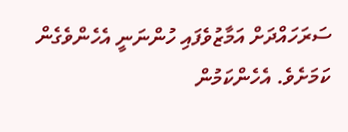ސަރަހައްދަށް އަމާޒުވެފައި ހުންނަނީ އެހެންވެގެން ކަމަށެވެ. އެހެންކަމުން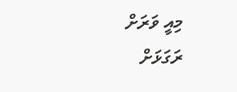މިއީ ވަރަށް ރަގަޅަށް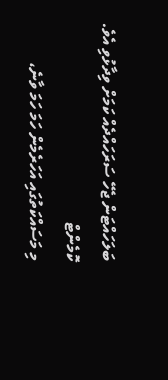ބަލަހައްޓަން ޖެހޭ ސަރަހައްދެއް ކަމަށް ވިދާޅުވި އެވެ.
ކޮމެންޓް
މި މަސައްކަތުގައި އަހަރެމެން ހަމަ ހަމަ ވާނެ،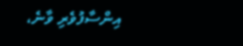އިންސާފުވެރި ވާނެ،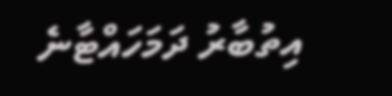އިތުބާރު ދަމަހައްޓާނެ